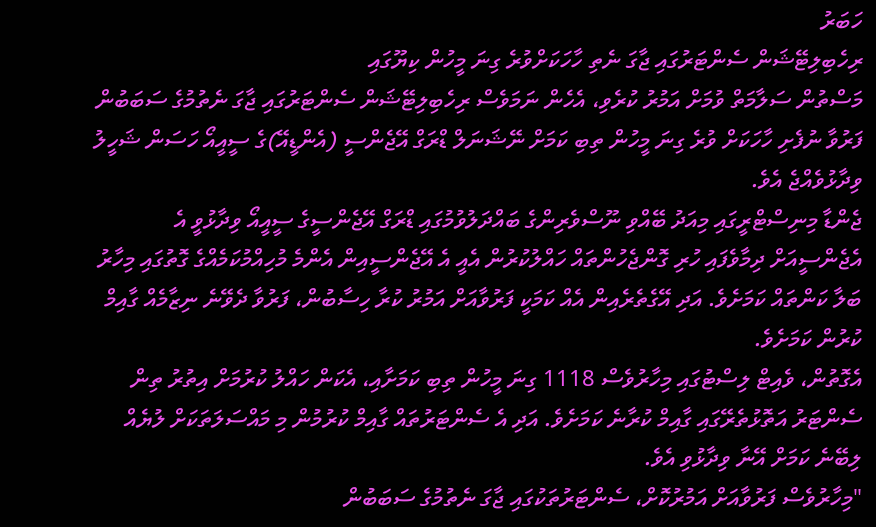ހަބަރު
ރިހެބިލިޓޭޝަން ސެންޓަރުގައި ޖާގަ ނެތި ހާހަކަށްވުރެ ގިނަ މީހުން ކިޔޫގައި
މަސްތުން ސަލާމަތް ވުމަށް އަމުރު ކުރެވި، އެހެން ނަމަވެސް ރިހެބިލިޓޭޝަން ސެންޓަރުގައި ޖާގަ ނެތުމުގެ ސަބަބުން ފަރުވާ ނުފެށި ހާހަކަށް ވުރެ ގިނަ މީހުން ތިބި ކަމަށް ނޭޝަނަލް ޑްރަގް އޭޖެންސީ (އެންޑީއޭ)ގެ ސީއީއޯ ހަސަން ޝަހީލު ވިދާޅުވެއްޖެ އެވެ.
ޖެންޑާ މިނިސްޓްރީގައި މިއަދު ބޭއްވި ނޫސްވެރިންގެ ބައްދަލުވުމުގައި ޑްރަގް އޭޖެންސީގެ ސީއީއޯ ވިދާޅުވީ އެ އެޖެންސީއަށް ދިމާވެފައި ހުރި ގޮންޖެހުންތައް ހައްލުކުރުން އެއީ އެ އޭޖެންސީއިން އެންމެ މުހިއްމުކަމެއްގެ ގޮތުގައި މިހާރު ބަލާ ކަންތައް ކަމަށެވެ. އަދި އޭގެތެރެއިން އެއް ކަމަކީ ފަރުވާއަށް އަމުރު ކުރާ ހިސާބުން، ފަރުވާ ދެވޭނެ ނިޒާމެއް ގާއިމް ކުރުން ކަމަށެވެ.
އެގޮތުން، ވެއިޓް ލިސްޓުގައި މިހާރުވެސް 1118 ގިނަ މީހުން ތިބި ކަމަށާއި، އެކަން ހައްލު ކުރުމަށް އިތުރު ތިން ސެންޓަރު އަތޮޅުތެރޭގައި ގާއިމް ކުރާނެ ކަމަށެވެ. އަދި އެ ސެންޓަރުތައް ގާއިމް ކުރުމުން މި މައްސަލަތަކަށް ލުޔެއް ލިބޭނެ ކަމަށް އޭނާ ވިދާޅުވި އެވެ.
"މިހާރުވެސް ފަރުވާއަށް އަމުރުކޮށް، ސެންޓަރުތަކުގައި ޖާގަ ނެތުމުގެ ސަބަބުން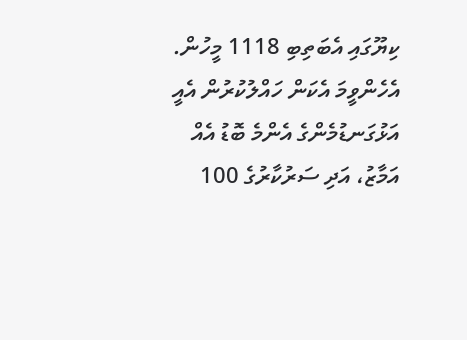ކިޔޫގައި އެބަތިބި 1118 މީހުން. އެހެންވީމަ އެކަން ހައްލުކުރުން އެއީ އަޅުގަނޑުމެންގެ އެންމެ ބޮޑު އެއް އަމާޒު، އަދި ސަރުކާރުގެ 100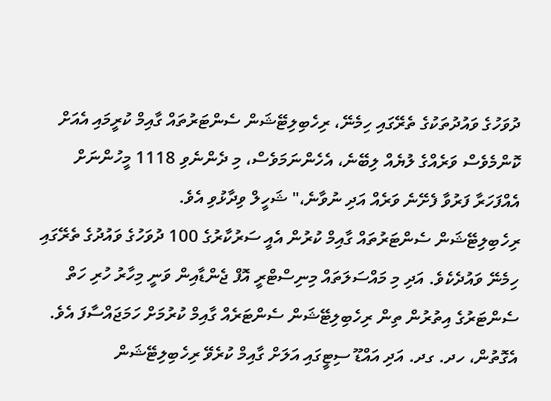ދުވަހުގެ ވައުދުތަކުގެ ތެރޭގައި ހިމެނޭ، ރިހެބިލިޓޭޝަން ސެންޓަރުތައް ގާއިމް ކުރީމައި އެއަށް ކޮންމެވެސް ވަރެއްގެ ލުޔެއް ލިބޭނެ، އެހެންނަމަވެސް، މި ދެންނެވި 1118 މީހުންނަށް އެއްފަހަރާ ފަރުވާ ފެށޭނެ ވަރެއް އަދި ނުވާނެ،" ޝަހީލް ވިދާޅުވި އެވެ.
ރިހެބިލިޓޭޝަން ސެންޓަރުތައް ގާއިމް ކުރުން އެއީ ސަރުކާރުގެ 100 ދުވަހުގެ ވައުދުގެ ތެރޭގައި ހިމެނޭ ވައުދެކެވެ. އަދި މި މައްސަލަތައް މިނިސްޓްރީ އޮފް ޖެންޑާއިން ވަނީ މިހާރު ހުރި ހަތް ސެންޓަރުގެ އިތުރުން ތިން ރިހެބިލިޓޭޝަން ސެންޓަރެއް ގާއިމް ކުރުމަށް ހަމަޖައްސާފަ އެވެ. އެގޮތުން، ހދ. ގދ. އަދި އައްޑޫ ސިޓީގައި އަލަށް ގާއިމް ކުރެވޭ ރިހެބިލިޓޭޝަން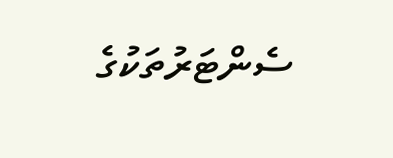ސެންޓަރުތަކުގެ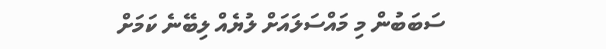ސަބަބުން މި މައްސަލައަށް ލުޔެއް ލިބޭނެ ކަމަށް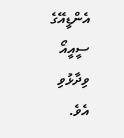އެންޑީއޭގެ ސީއީއޯ ވިދާޅުވި އެވެ.